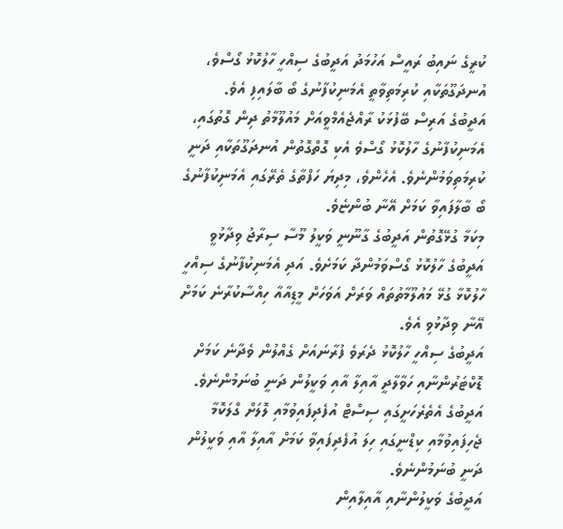ކުރީގެ ނައިބު ރައީސް އަހުމަދު އަދީބުގެ ސިއްހީ ހާލުކޮޅު ގޯސްވެ، އުނދަގޫތަކާއި ކުރިމަތިވާތީ އެމަނިކުފާނުގެ ބޯ ބާލައިފި އެވެ.
އަދީބުގެ އަރިސް ބޭފުޅަކު ރާއްޖެއެމްވީއަށް މައުލޫމާތު ދިން ގޮތުގައި، އެމަނިކުފާނުގެ ހާލުކޮޅު ގޯސްވެ އެކި ގޮތްގޮތުން އުނދަގޫތަކާއި ދަނީ ކުރިމަތިވަމުންނެވެ. އެހެންވެ، މިދިޔަ ހަފްތާގެ ތެރޭގައި އެމަނިކުފާނުގެ ބޯ ބާލާފައިވާ ކަމަށް އޭނާ ބުންޏެވެ.
މިކަމާ ގުޅޭގޮތުން އަދީބުގެ ގާނޫނީ ވަކީލު މޫސާ ސިރާޖު ވިދާޅުވީ އަދީބުގެ ހާލުކޮޅު ގޯސްވަމުންދާ ކަމަށެވެ. އަދި އެމަނިކުފާނުގެ ސިއްހީ ހާލުކޮޅާ ގުޅޭ މައުލޫމާތުތައް ވަރަށް އަވަހަށް މީޑިއާއާ ހިއްސާކުރާނެ ކަމަށް އޭނާ ވިދާޅުވި އެވެ.
އަދީބުގެ ސިއްހީ ހާލުކޮޅު ދެރަވެ ފުރާނައަށް ގެއްލުން ވެދާނެ ކަމަށް ޑޮކްޓަރުންނާއި ހަވާލާދީ އާއިލާ އާއި ވަކީލުން ދަނީ ބުނަމުންނެވެ. އަދީބުގެ އެތެރެހަށީގައި ސިސްޓް އުފެދިފައިވުމާއި ލޮލަށް ގްލަކޮމާ ޖެހިފައިވުމާއި ކިޑްނީގައި ހިލަ އުފެދިފައިވާ ކަމަށް އާއިލާ އާއި ވަކީލުން ދަނީ ބުނަމުންނެވެ.
އަދީބުގެ ވަކީލުންނާއި އާއިލާއިން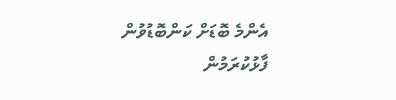އެންމެ ބޮޑަށް ކަންބޮޑުވުން ފާޅުކުރަމުން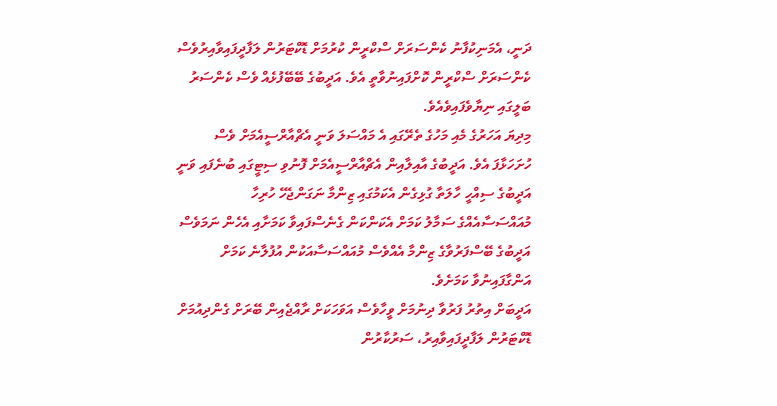ދަނީ، އެމަނިކުފާނު ކެންސަރަށް ސްކްރީން ކުރުމަށް ޑޮކްޓަރުން ލަފާދީފައިވާއިރުވެސް ކެންސަރަށް ސްކްރީން ކޮށްފައިނުވާތީ އެވެ. އަދީބުގެ ބޭބޭފުޅެއް ވެސް ކެންސަރު ބަލީގައި ނިޔާވެފައިވެއެވެ.
މިދިޔަ އަހަރުގެ މެއި މަހުގެ ތެރޭގައި އެ މައްސަލަ ވަނީ އެޗްއާރްސީއެމަށް ވެސް ހުށަހަޅާފަ އެވެ. އަދީބުގެ އާއިލާއިން އެޗްއާރްސީއެމަށް ފޮނުވި ސިޓީގައި ބުނެފައި ވަނީ އަދީބުގެ ސިއްހީ ހާލަތާ ގުޅިގެން އެކަމުގައި ޒިންމާ ނަގަންޖެހޭ ހުރިހާ މުއައްސަސާއެއްގެ ސަމާލު ކަމަށް އެކަންކަން ގެނެސްފައިވާ ކަމަށާއި އެހެން ނަމަވެސް އަދީބުގެ ބޭސްފަރުވާގެ ޒިންމާ އެއްވެސް މުއައްސަސާއަކުން އުފުލާނެ ކަމަށް އަންގާފައިނުވާ ކަމަށެވެ.
އަދީބަށް އިތުރު ފަރުވާ ދިނުމަށް ވީހާވެސް އަވަހަކަށް ރާއްޖެއިން ބޭރަށް ގެންދިއުމަށް ޑޮކްޓަރުން ލަފާދީފައިވާއިރު، ސަރުކާރުން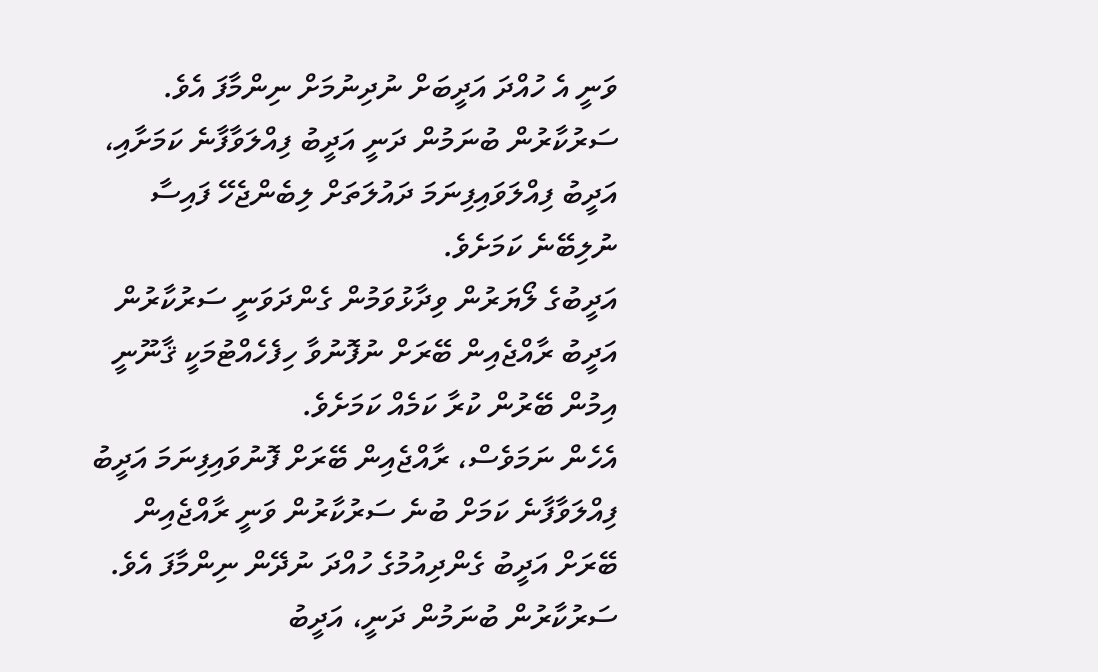ވަނީ އެ ހުއްދަ އަދީބަށް ނުދިނުމަށް ނިންމާފަ އެވެ. ސަރުކާރުން ބުނަމުން ދަނީ އަދީބު ފިއްލަވާފާނެ ކަމަށާއި، އަދީބު ފިއްލަވައިފިނަމަ ދައުލަތަށް ލިބެންޖެހޭ ފައިސާ ނުލިބޭނެ ކަމަށެވެ.
އަދީބުގެ ލޯޔަރުން ވިދާޅުވަމުން ގެންދަވަނީ ސަރުކާރުން އަދީބު ރާއްޖެއިން ބޭރަށް ނުފޮނުވާ ހިފެހެއްޓުމަކީ ޤާނޫނީ އިމުން ބޭރުން ކުރާ ކަމެއް ކަމަށެވެ.
އެހެން ނަމަވެސް، ރާއްޖެއިން ބޭރަށް ފޮނުވައިފިނަމަ އަދީބު ފިއްލަވާފާނެ ކަމަށް ބުނެ ސަރުކާރުން ވަނީ ރާއްޖެއިން ބޭރަށް އަދީބު ގެންދިއުމުގެ ހުއްދަ ނުދޭން ނިންމާފަ އެވެ. ސަރުކާރުން ބުނަމުން ދަނީ، އަދީބު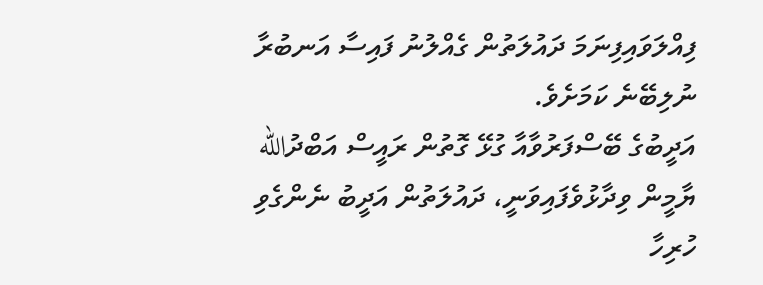ފިއްލަވައިފިނަމަ ދައުލަތުން ގެއްލުނު ފައިސާ އަނބުރާ ނުލިބޭނެ ކަމަށެވެ.
އަދީބުގެ ބޭސްފަރުވާއާ ގުޅޭ ގޮތުން ރައީސް އަބްދުالله ޔާމީން ވިދާޅުވެފައިވަނީ، ދައުލަތުން އަދީބު ނެންގެވި ހުރިހާ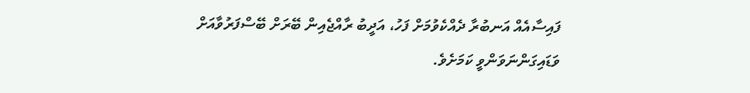ފައިސާއެއް އަނބުރާ ދެއްކެވުމަށް ފަހު، އަދީބު ރާއްޖެއިން ބޭރަށް ބޭސްފަރުވާއަށް ވަޑައިގަންނަވަންވީ ކަމަށެވެ.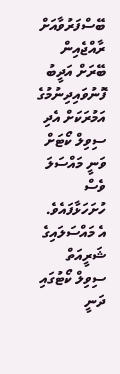ބޭސްފަރުވާއަށް ރާއްޖެއިން ބޭރަށް އަދީބު ފޮނުވައިދިނުމުގެ އަމުރަކަށް އެދި ސިވިލް ކޯޓަށް ވަނީ މައްސަލަ ވެސް ހުށަހަޅާފައެވެ. އެ މައްސަލައިގެ ޝަރީއަތް ސިވިލް ކޯޓުގައި ދަނީ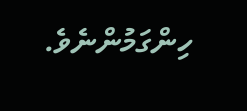ހިންގަމުންނެވެ.